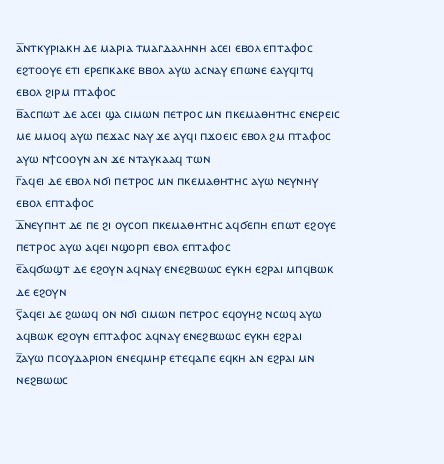ⲁ̅ⲛⲧⲕⲩⲣⲓⲁⲕⲏ ⲇⲉ ⲙⲁⲣⲓⲁ ⲧⲙⲁⲅⲇⲁⲗⲏⲛⲏ ⲁⲥⲉⲓ ⲉⲃⲟⲗ ⲉⲡⲧⲁⲫⲟⲥ ⲉϩⲧⲟⲟⲩⲉ ⲉⲧⲓ ⲉⲣⲉⲡⲕⲁⲕⲉ ⲃⲃⲟⲗ ⲁⲩⲱ ⲁⲥⲛⲁⲩ ⲉⲡⲱⲛⲉ ⲉⲁⲩϥⲓⲧϥ ⲉⲃⲟⲗ ϩⲓⲣⲙ ⲡⲧⲁⲫⲟⲥ
ⲃ̅ⲁⲥⲡⲱⲧ ⲇⲉ ⲁⲥⲉⲓ ϣⲁ ⲥⲓⲙⲱⲛ ⲡⲉⲧⲣⲟⲥ ⲙⲛ ⲡⲕⲉⲙⲁⲑⲏⲧⲏⲥ ⲉⲛⲉⲣⲉⲓⲥ ⲙⲉ ⲙⲙⲟϥ ⲁⲩⲱ ⲡⲉϫⲁⲥ ⲛⲁⲩ ϫⲉ ⲁⲩϥⲓ ⲡϫⲟⲉⲓⲥ ⲉⲃⲟⲗ ϩⲙ ⲡⲧⲁⲫⲟⲥ ⲁⲩⲱ ⲛϯⲥⲟⲟⲩⲛ ⲁⲛ ϫⲉ ⲛⲧⲁⲩⲕⲁⲁϥ ⲧⲱⲛ
ⲅ̅ⲁϥⲉⲓ ⲇⲉ ⲉⲃⲟⲗ ⲛϭⲓ ⲡⲉⲧⲣⲟⲥ ⲙⲛ ⲡⲕⲉⲙⲁⲑⲏⲧⲏⲥ ⲁⲩⲱ ⲛⲉⲩⲛⲏⲩ ⲉⲃⲟⲗ ⲉⲡⲧⲁⲫⲟⲥ
ⲇ̅ⲛⲉⲩⲡⲏⲧ ⲇⲉ ⲡⲉ ϩⲓ ⲟⲩⲥⲟⲡ ⲡⲕⲉⲙⲁⲑⲏⲧⲏⲥ ⲁϥϭⲉⲡⲏ ⲉⲡⲱⲧ ⲉϩⲟⲩⲉ ⲡⲉⲧⲣⲟⲥ ⲁⲩⲱ ⲁϥⲉⲓ ⲛϣⲟⲣⲡ ⲉⲃⲟⲗ ⲉⲡⲧⲁⲫⲟⲥ
ⲉ̅ⲁϥϭⲱϣⲧ ⲇⲉ ⲉϩⲟⲩⲛ ⲁϥⲛⲁⲩ ⲉⲛⲉϩⲃⲱⲱⲥ ⲉⲩⲕⲏ ⲉϩⲣⲁⲓ ⲙⲡϥⲃⲱⲕ ⲇⲉ ⲉϩⲟⲩⲛ
ⲋ̅ⲁϥⲉⲓ ⲇⲉ ϩⲱⲱϥ ⲟⲛ ⲛϭⲓ ⲥⲓⲙⲱⲛ ⲡⲉⲧⲣⲟⲥ ⲉϥⲟⲩⲏϩ ⲛⲥⲱϥ ⲁⲩⲱ ⲁϥⲃⲱⲕ ⲉϩⲟⲩⲛ ⲉⲡⲧⲁⲫⲟⲥ ⲁϥⲛⲁⲩ ⲉⲛⲉϩⲃⲱⲱⲥ ⲉⲩⲕⲏ ⲉϩⲣⲁⲓ
ⲍ̅ⲁⲩⲱ ⲡⲥⲟⲩⲇⲁⲣⲓⲟⲛ ⲉⲛⲉϥⲙⲏⲣ ⲉⲧⲉϥⲁⲡⲉ ⲉϥⲕⲏ ⲁⲛ ⲉϩⲣⲁⲓ ⲙⲛ ⲛⲉϩⲃⲱⲱⲥ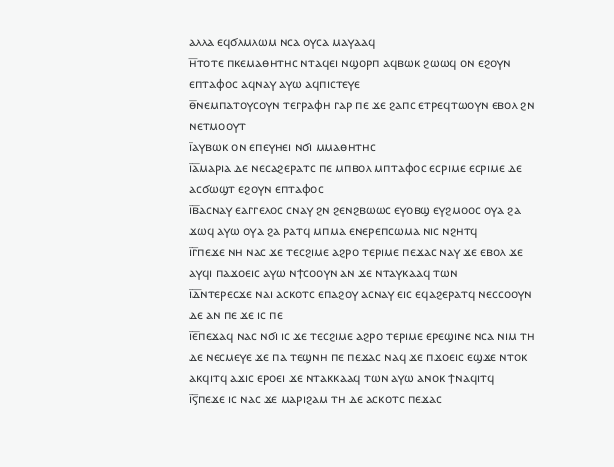ⲁⲗⲗⲁ ⲉϥϭⲗⲙⲗⲱⲙ ⲛⲥⲁ ⲟⲩⲥⲁ ⲙⲁⲩⲁⲁϥ
ⲏ̅ⲧⲟⲧⲉ ⲡⲕⲉⲙⲁⲑⲏⲧⲏⲥ ⲛⲧⲁϥⲉⲓ ⲛϣⲟⲣⲡ ⲁϥⲃⲱⲕ ϩⲱⲱϥ ⲟⲛ ⲉϩⲟⲩⲛ ⲉⲡⲧⲁⲫⲟⲥ ⲁϥⲛⲁⲩ ⲁⲩⲱ ⲁϥⲡⲓⲥⲧⲉⲩⲉ
ⲑ̅ⲛⲉⲙⲡⲁⲧⲟⲩⲥⲟⲩⲛ ⲧⲉⲅⲣⲁⲫⲏ ⲅⲁⲣ ⲡⲉ ϫⲉ ϩⲁⲡⲥ ⲉⲧⲣⲉϥⲧⲱⲟⲩⲛ ⲉⲃⲟⲗ ϩⲛ ⲛⲉⲧⲙⲟⲟⲩⲧ
ⲓ̅ⲁⲩⲃⲱⲕ ⲟⲛ ⲉⲡⲉⲩⲏⲉⲓ ⲛϭⲓ ⲙⲙⲁⲑⲏⲧⲏⲥ
ⲓ̅ⲁ̅ⲙⲁⲣⲓⲁ ⲇⲉ ⲛⲉⲥⲁϩⲉⲣⲁⲧⲥ ⲡⲉ ⲙⲡⲃⲟⲗ ⲙⲡⲧⲁⲫⲟⲥ ⲉⲥⲣⲓⲙⲉ ⲉⲥⲣⲓⲙⲉ ⲇⲉ ⲁⲥϭⲱϣⲧ ⲉϩⲟⲩⲛ ⲉⲡⲧⲁⲫⲟⲥ
ⲓ̅ⲃ̅ⲁⲥⲛⲁⲩ ⲉⲁⲅⲅⲉⲗⲟⲥ ⲥⲛⲁⲩ ϩⲛ ϩⲉⲛϩⲃⲱⲱⲥ ⲉⲩⲟⲃϣ ⲉⲩϩⲙⲟⲟⲥ ⲟⲩⲁ ϩⲁ ϫⲱϥ ⲁⲩⲱ ⲟⲩⲁ ϩⲁ ⲣⲁⲧϥ ⲙⲡⲙⲁ ⲉⲛⲉⲣⲉⲡⲥⲱⲙⲁ ⲛⲓⲥ ⲛϩⲏⲧϥ
ⲓ̅ⲅ̅ⲡⲉϫⲉ ⲛⲏ ⲛⲁⲥ ϫⲉ ⲧⲉⲥϩⲓⲙⲉ ⲁϩⲣⲟ ⲧⲉⲣⲓⲙⲉ ⲡⲉϫⲁⲥ ⲛⲁⲩ ϫⲉ ⲉⲃⲟⲗ ϫⲉ ⲁⲩϥⲓ ⲡⲁϫⲟⲉⲓⲥ ⲁⲩⲱ ⲛϯⲥⲟⲟⲩⲛ ⲁⲛ ϫⲉ ⲛⲧⲁⲩⲕⲁⲁϥ ⲧⲱⲛ
ⲓ̅ⲇ̅ⲛⲧⲉⲣⲉⲥϫⲉ ⲛⲁⲓ ⲁⲥⲕⲟⲧⲥ ⲉⲡⲁϩⲟⲩ ⲁⲥⲛⲁⲩ ⲉⲓⲥ ⲉϥⲁϩⲉⲣⲁⲧϥ ⲛⲉⲥⲥⲟⲟⲩⲛ ⲇⲉ ⲁⲛ ⲡⲉ ϫⲉ ⲓⲥ ⲡⲉ
ⲓ̅ⲉ̅ⲡⲉϫⲁϥ ⲛⲁⲥ ⲛϭⲓ ⲓⲥ ϫⲉ ⲧⲉⲥϩⲓⲙⲉ ⲁϩⲣⲟ ⲧⲉⲣⲓⲙⲉ ⲉⲣⲉϣⲓⲛⲉ ⲛⲥⲁ ⲛⲓⲙ ⲧⲏ ⲇⲉ ⲛⲉⲥⲙⲉⲩⲉ ϫⲉ ⲡⲁ ⲧⲉϣⲛⲏ ⲡⲉ ⲡⲉϫⲁⲥ ⲛⲁϥ ϫⲉ ⲡϫⲟⲉⲓⲥ ⲉϣϫⲉ ⲛⲧⲟⲕ ⲁⲕϥⲓⲧϥ ⲁϫⲓⲥ ⲉⲣⲟⲉⲓ ϫⲉ ⲛⲧⲁⲕⲕⲁⲁϥ ⲧⲱⲛ ⲁⲩⲱ ⲁⲛⲟⲕ ϯⲛⲁϥⲓⲧϥ
ⲓ̅ⲋ̅ⲡⲉϫⲉ ⲓⲥ ⲛⲁⲥ ϫⲉ ⲙⲁⲣⲓϩⲁⲙ ⲧⲏ ⲇⲉ ⲁⲥⲕⲟⲧⲥ ⲡⲉϫⲁⲥ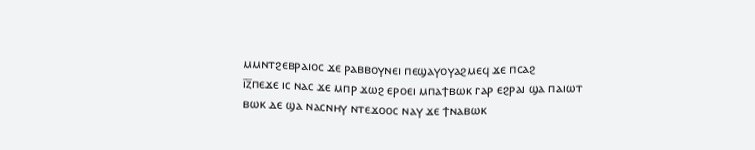ⲙⲙⲛⲧϩⲉⲃⲣⲁⲓⲟⲥ ϫⲉ ⲣⲁⲃⲃⲟⲩⲛⲉⲓ ⲡⲉϣⲁⲩⲟⲩⲁϩⲙⲉϥ ϫⲉ ⲡⲥⲁϩ
ⲓ̅ⲍ̅ⲡⲉϫⲉ ⲓⲥ ⲛⲁⲥ ϫⲉ ⲙⲡⲣ ϫⲱϩ ⲉⲣⲟⲉⲓ ⲙⲡⲁϯⲃⲱⲕ ⲅⲁⲣ ⲉϩⲣⲁⲓ ϣⲁ ⲡⲁⲓⲱⲧ ⲃⲱⲕ ⲇⲉ ϣⲁ ⲛⲁⲥⲛⲏⲩ ⲛⲧⲉϫⲟⲟⲥ ⲛⲁⲩ ϫⲉ ϯⲛⲁⲃⲱⲕ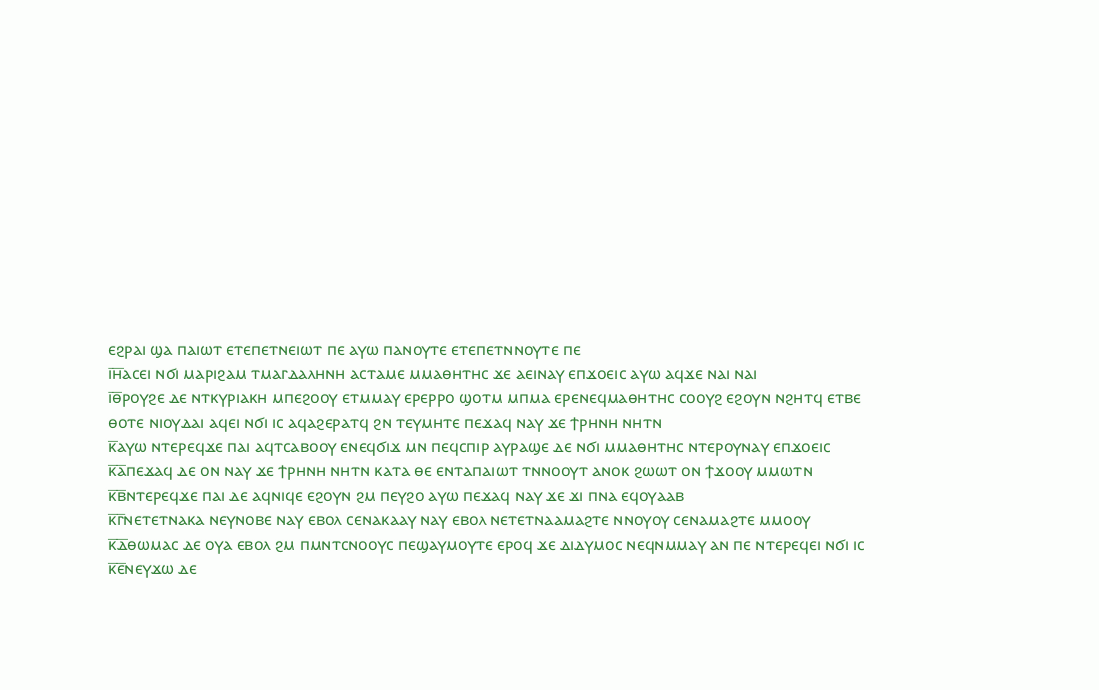ⲉϩⲣⲁⲓ ϣⲁ ⲡⲁⲓⲱⲧ ⲉⲧⲉⲡⲉⲧⲛⲉⲓⲱⲧ ⲡⲉ ⲁⲩⲱ ⲡⲁⲛⲟⲩⲧⲉ ⲉⲧⲉⲡⲉⲧⲛⲛⲟⲩⲧⲉ ⲡⲉ
ⲓ̅ⲏ̅ⲁⲥⲉⲓ ⲛϭⲓ ⲙⲁⲣⲓϩⲁⲙ ⲧⲙⲁⲅⲇⲁⲗⲏⲛⲏ ⲁⲥⲧⲁⲙⲉ ⲙⲙⲁⲑⲏⲧⲏⲥ ϫⲉ ⲁⲉⲓⲛⲁⲩ ⲉⲡϫⲟⲉⲓⲥ ⲁⲩⲱ ⲁϥϫⲉ ⲛⲁⲓ ⲛⲁⲓ
ⲓ̅ⲑ̅ⲣⲟⲩϩⲉ ⲇⲉ ⲛⲧⲕⲩⲣⲓⲁⲕⲏ ⲙⲡⲉϩⲟⲟⲩ ⲉⲧⲙⲙⲁⲩ ⲉⲣⲉⲣⲣⲟ ϣⲟⲧⲙ ⲙⲡⲙⲁ ⲉⲣⲉⲛⲉϥⲙⲁⲑⲏⲧⲏⲥ ⲥⲟⲟⲩϩ ⲉϩⲟⲩⲛ ⲛϩⲏⲧϥ ⲉⲧⲃⲉ ⲑⲟⲧⲉ ⲛⲓⲟⲩⲇⲁⲓ ⲁϥⲉⲓ ⲛϭⲓ ⲓⲥ ⲁϥⲁϩⲉⲣⲁⲧϥ ϩⲛ ⲧⲉⲩⲙⲏⲧⲉ ⲡⲉϫⲁϥ ⲛⲁⲩ ϫⲉ ϯⲣⲏⲛⲏ ⲛⲏⲧⲛ
ⲕ̅ⲁⲩⲱ ⲛⲧⲉⲣⲉϥϫⲉ ⲡⲁⲓ ⲁϥⲧⲥⲁⲃⲟⲟⲩ ⲉⲛⲉϥϭⲓϫ ⲙⲛ ⲡⲉϥⲥⲡⲓⲣ ⲁⲩⲣⲁϣⲉ ⲇⲉ ⲛϭⲓ ⲙⲙⲁⲑⲏⲧⲏⲥ ⲛⲧⲉⲣⲟⲩⲛⲁⲩ ⲉⲡϫⲟⲉⲓⲥ
ⲕ̅ⲁ̅ⲡⲉϫⲁϥ ⲇⲉ ⲟⲛ ⲛⲁⲩ ϫⲉ ϯⲣⲏⲛⲏ ⲛⲏⲧⲛ ⲕⲁⲧⲁ ⲑⲉ ⲉⲛⲧⲁⲡⲁⲓⲱⲧ ⲧⲛⲛⲟⲟⲩⲧ ⲁⲛⲟⲕ ϩⲱⲱⲧ ⲟⲛ ϯϫⲟⲟⲩ ⲙⲙⲱⲧⲛ
ⲕ̅ⲃ̅ⲛⲧⲉⲣⲉϥϫⲉ ⲡⲁⲓ ⲇⲉ ⲁϥⲛⲓϥⲉ ⲉϩⲟⲩⲛ ϩⲙ ⲡⲉⲩϩⲟ ⲁⲩⲱ ⲡⲉϫⲁϥ ⲛⲁⲩ ϫⲉ ϫⲓ ⲡⲛⲁ ⲉϥⲟⲩⲁⲁⲃ
ⲕ̅ⲅ̅ⲛⲉⲧⲉⲧⲛⲁⲕⲁ ⲛⲉⲩⲛⲟⲃⲉ ⲛⲁⲩ ⲉⲃⲟⲗ ⲥⲉⲛⲁⲕⲁⲁⲩ ⲛⲁⲩ ⲉⲃⲟⲗ ⲛⲉⲧⲉⲧⲛⲁⲁⲙⲁϩⲧⲉ ⲛⲛⲟⲩⲟⲩ ⲥⲉⲛⲁⲙⲁϩⲧⲉ ⲙⲙⲟⲟⲩ
ⲕ̅ⲇ̅ⲑⲱⲙⲁⲥ ⲇⲉ ⲟⲩⲁ ⲉⲃⲟⲗ ϩⲙ ⲡⲙⲛⲧⲥⲛⲟⲟⲩⲥ ⲡⲉϣⲁⲩⲙⲟⲩⲧⲉ ⲉⲣⲟϥ ϫⲉ ⲇⲓⲇⲩⲙⲟⲥ ⲛⲉϥⲛⲙⲙⲁⲩ ⲁⲛ ⲡⲉ ⲛⲧⲉⲣⲉϥⲉⲓ ⲛϭⲓ ⲓⲥ
ⲕ̅ⲉ̅ⲛⲉⲩϫⲱ ⲇⲉ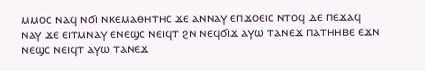ⲙⲙⲟⲥ ⲛⲁϥ ⲛϭⲓ ⲛⲕⲉⲙⲁⲑⲏⲧⲏⲥ ϫⲉ ⲁⲛⲛⲁⲩ ⲉⲡϫⲟⲉⲓⲥ ⲛⲧⲟϥ ⲇⲉ ⲡⲉϫⲁϥ ⲛⲁⲩ ϫⲉ ⲉⲓⲧⲙⲛⲁⲩ ⲉⲛⲉϣⲥ ⲛⲉⲓϥⲧ ϩⲛ ⲛⲉϥϭⲓϫ ⲁⲩⲱ ⲧⲁⲛⲉϫ ⲡⲁⲧⲏⲏⲃⲉ ⲉϫⲛ ⲛⲉϣⲥ ⲛⲉⲓϥⲧ ⲁⲩⲱ ⲧⲁⲛⲉϫ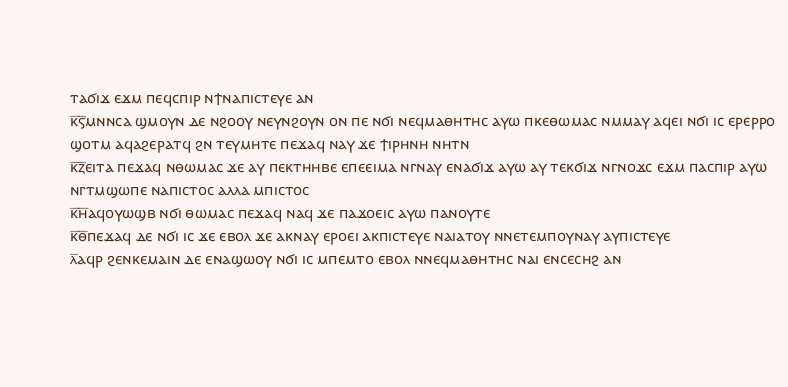ⲧⲁϭⲓϫ ⲉϫⲙ ⲡⲉϥⲥⲡⲓⲣ ⲛϯⲛⲁⲡⲓⲥⲧⲉⲩⲉ ⲁⲛ
ⲕ̅ⲋ̅ⲙⲛⲛⲥⲁ ϣⲙⲟⲩⲛ ⲇⲉ ⲛϩⲟⲟⲩ ⲛⲉⲩⲛϩⲟⲩⲛ ⲟⲛ ⲡⲉ ⲛϭⲓ ⲛⲉϥⲙⲁⲑⲏⲧⲏⲥ ⲁⲩⲱ ⲡⲕⲉⲑⲱⲙⲁⲥ ⲛⲙⲙⲁⲩ ⲁϥⲉⲓ ⲛϭⲓ ⲓⲥ ⲉⲣⲉⲣⲣⲟ ϣⲟⲧⲙ ⲁϥⲁϩⲉⲣⲁⲧϥ ϩⲛ ⲧⲉⲩⲙⲏⲧⲉ ⲡⲉϫⲁϥ ⲛⲁⲩ ϫⲉ ϯⲓⲣⲏⲛⲏ ⲛⲏⲧⲛ
ⲕ̅ⲍ̅ⲉⲓⲧⲁ ⲡⲉϫⲁϥ ⲛⲑⲱⲙⲁⲥ ϫⲉ ⲁⲩ ⲡⲉⲕⲧⲏⲏⲃⲉ ⲉⲡⲉⲉⲓⲙⲁ ⲛⲅⲛⲁⲩ ⲉⲛⲁϭⲓϫ ⲁⲩⲱ ⲁⲩ ⲧⲉⲕϭⲓϫ ⲛⲅⲛⲟϫⲥ ⲉϫⲙ ⲡⲁⲥⲡⲓⲣ ⲁⲩⲱ ⲛⲅⲧⲙϣⲱⲡⲉ ⲛⲁⲡⲓⲥⲧⲟⲥ ⲁⲗⲗⲁ ⲙⲡⲓⲥⲧⲟⲥ
ⲕ̅ⲏ̅ⲁϥⲟⲩⲱϣⲃ ⲛϭⲓ ⲑⲱⲙⲁⲥ ⲡⲉϫⲁϥ ⲛⲁϥ ϫⲉ ⲡⲁϫⲟⲉⲓⲥ ⲁⲩⲱ ⲡⲁⲛⲟⲩⲧⲉ
ⲕ̅ⲑ̅ⲡⲉϫⲁϥ ⲇⲉ ⲛϭⲓ ⲓⲥ ϫⲉ ⲉⲃⲟⲗ ϫⲉ ⲁⲕⲛⲁⲩ ⲉⲣⲟⲉⲓ ⲁⲕⲡⲓⲥⲧⲉⲩⲉ ⲛⲁⲓⲁⲧⲟⲩ ⲛⲛⲉⲧⲉⲙⲡⲟⲩⲛⲁⲩ ⲁⲩⲡⲓⲥⲧⲉⲩⲉ
ⲗ̅ⲁϥⲣ ϩⲉⲛⲕⲉⲙⲁⲓⲛ ⲇⲉ ⲉⲛⲁϣⲱⲟⲩ ⲛϭⲓ ⲓⲥ ⲙⲡⲉⲙⲧⲟ ⲉⲃⲟⲗ ⲛⲛⲉϥⲙⲁⲑⲏⲧⲏⲥ ⲛⲁⲓ ⲉⲛⲥⲉⲥⲏϩ ⲁⲛ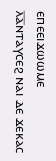ⲉⲡⲉⲉⲓϫⲱⲱⲙⲉ
ⲗ̅ⲁ̅ⲛⲧⲁⲩⲥⲉϩ ⲛⲁⲓ ⲇⲉ ϫⲉⲕⲁⲥ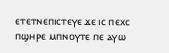ⲉⲧⲉⲧⲛⲉⲡⲓⲥⲧⲉⲩⲉ ϫⲉ ⲓⲥ ⲡⲉⲭⲥ ⲡϣⲏⲣⲉ ⲙⲡⲛⲟⲩⲧⲉ ⲡⲉ ⲁⲩⲱ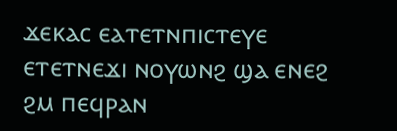ϫⲉⲕⲁⲥ ⲉⲁⲧⲉⲧⲛⲡⲓⲥⲧⲉⲩⲉ ⲉⲧⲉⲧⲛⲉϫⲓ ⲛⲟⲩⲱⲛϩ ϣⲁ ⲉⲛⲉϩ ϩⲙ ⲡⲉϥⲣⲁⲛ